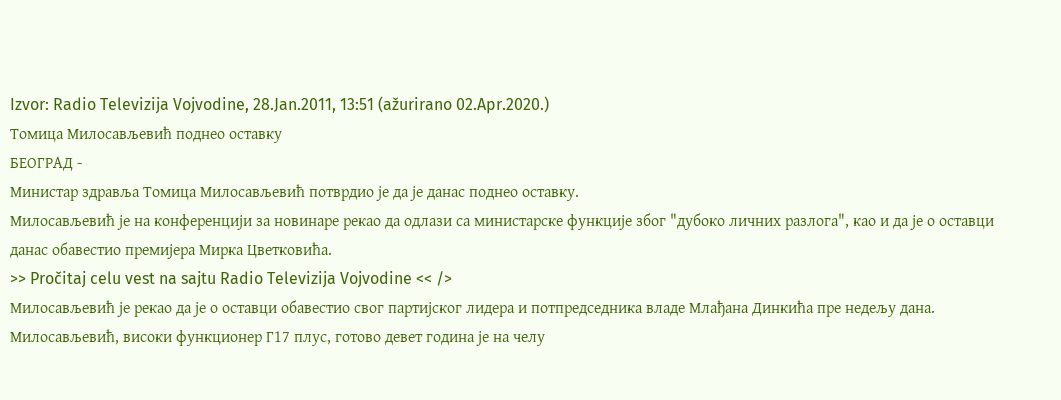Izvor: Radio Televizija Vojvodine, 28.Jan.2011, 13:51 (ažurirano 02.Apr.2020.)
Томица Милосављевић поднео оставку
БЕОГРАД -
Министар здравља Томица Милосављевић потврдио је да је данас поднео оставку.
Милосављевић је на конференцији за новинаре рекао да одлази са министарске функције због "дубоко личних разлога", као и да је о оставци данас обавестио премијера Мирка Цветковића.
>> Pročitaj celu vest na sajtu Radio Televizija Vojvodine << />
Милосављевић је рекао да је о оставци обавестио свог партијског лидера и потпредседника владе Млађана Динкића пре недељу дана.
Милосављевић, високи функционер Г17 плус, готово девет година је на челу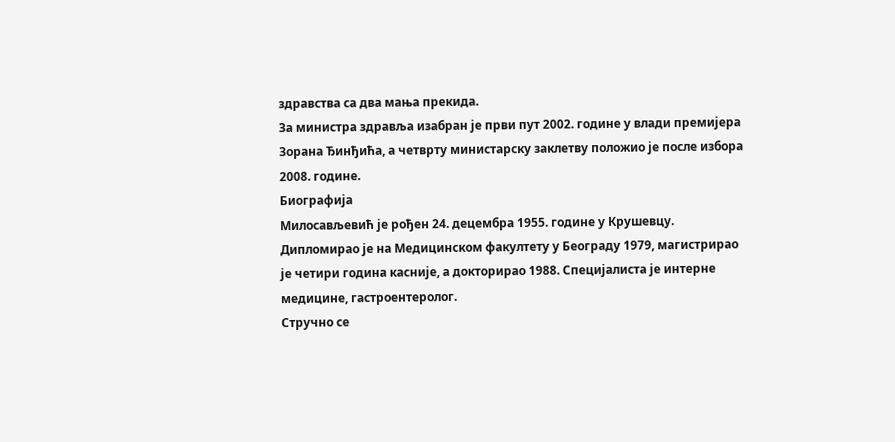здравства са два мања прекида.
За министра здравља изабран је први пут 2002. године у влади премијера Зорана Ђинђића, а четврту министарску заклетву положио је после избора 2008. године.
Биографија
Милосављевић је рођен 24. децембра 1955. године у Крушевцу. Дипломирао је на Медицинском факултету у Београду 1979, магистрирао је четири година касније, а докторирао 1988. Специјалиста је интерне медицине, гастроентеролог.
Стручно се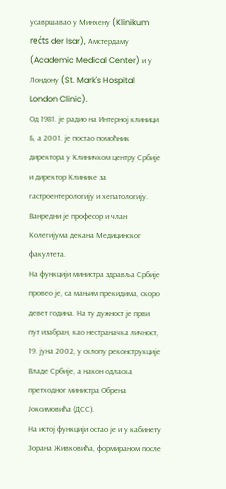усавршавао у Минхену (Klinikum rećts der Isar), Амстердаму (Academic Medical Center) и у Лондону (St. Mark's Hospital London Clinic).
Од 1981. је радио на Интерној клиници Б, а 2001. је постао помоћник директора у Клиничком центру Србије и директор Клинике за гастроентерологију и хепатологију.
Ванредни је професор и члан Колегијума декана Медицинског факултета.
На функцији министра здравља Србије провео је, са мањим прекидима, скоро девет година. На ту дужност је први пут изабран, као нестраначка личност, 19. јуна 2002, у склопу реконструкције Владе Србије, а након одласка претходног министра Обрена Јоксимовића (ДСС).
На истој функцији остао је и у кабинету Зорана Живковића, формираном после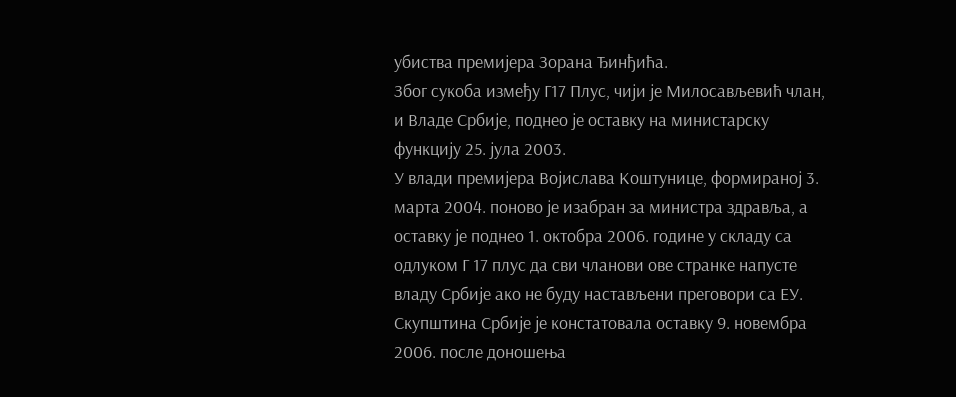убиства премијера Зорана Ђинђића.
Због сукоба између Г17 Плус, чији је Милосављевић члан, и Владе Србије, поднео је оставку на министарску функцију 25. јула 2003.
У влади премијера Војислава Коштунице, формираној 3. марта 2004. поново је изабран за министра здравља, а оставку је поднео 1. октобра 2006. године у складу са одлуком Г 17 плус да сви чланови ове странке напусте владу Србије ако не буду настављени преговори са ЕУ.
Скупштина Србије је констатовала оставку 9. новембра 2006. после доношења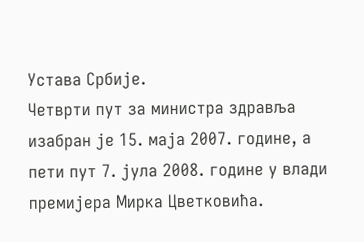Устава Србије.
Четврти пут за министра здравља изабран је 15. маја 2007. године, а пети пут 7. јула 2008. године у влади премијера Мирка Цветковића.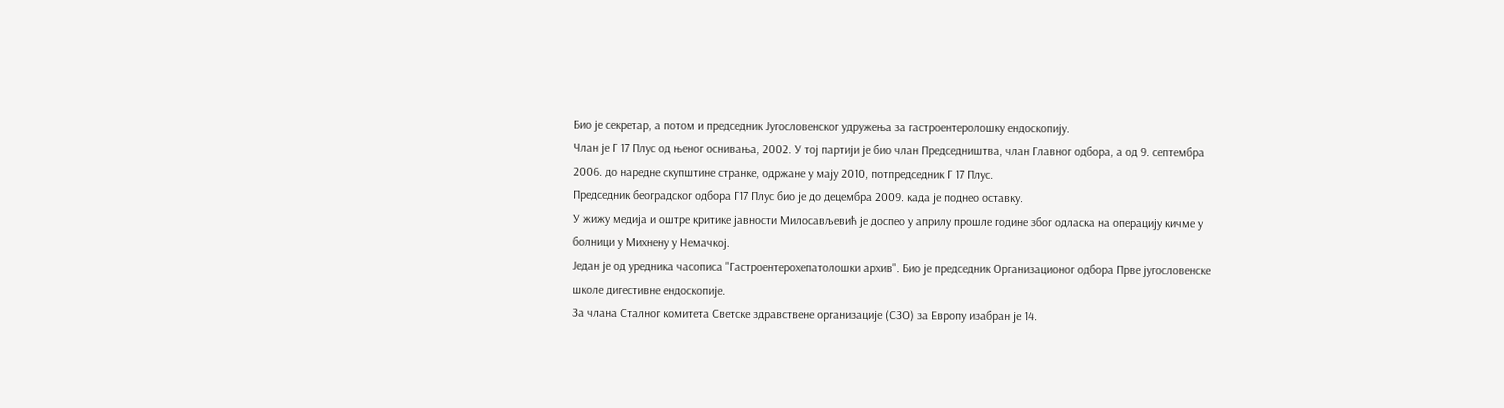Био је секретар, а потом и председник Југословенског удружења за гастроентеролошку ендоскопију.
Члан је Г 17 Плус од њеног оснивања, 2002. У тој партији је био члан Председништва, члан Главног одбора, а од 9. септембра 2006. до наредне скупштине странке, одржане у мају 2010, потпредседник Г 17 Плус.
Председник београдског одбора Г17 Плус био је до децембра 2009. када је поднео оставку.
У жижу медија и оштре критике јавности Милосављевић је доспео у априлу прошле године због одласка на операцију кичме у болници у Михнену у Немачкој.
Један је од уредника часописа "Гастроентерохепатолошки архив". Био је председник Организационог одбора Прве југословенске школе дигестивне ендоскопије.
За члана Сталног комитета Светске здравствене организације (СЗО) за Европу изабран је 14.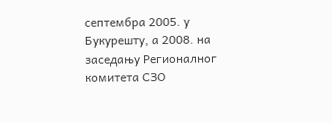септембра 2005. у Букурешту, а 2008. на заседању Регионалног комитета СЗО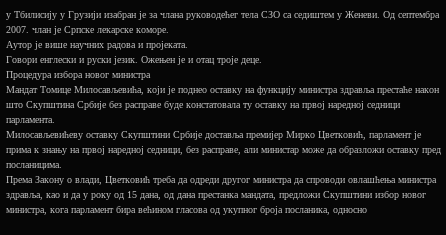у Тбилисију у Грузији изабран је за члана руководећег тела СЗО са седиштем у Женеви. Од септембра 2007. члан је Српске лекарске коморе.
Аутор је више научних радова и пројеката.
Говори енглески и руски језик. Ожењен је и отац троје деце.
Процедура избора новог министра
Мандат Томице Милосављевића, који је поднео оставку на функцију министра здравља престаће након што Скупштина Србије без расправе буде констатовала ту оставку на првој наредној седници парламента.
Милосављевићеву оставку Скупштини Србије доставља премијер Мирко Цветковић, парламент је прима к знању на првој наредној седници, без расправе, али министар може да образложи оставку пред посланицима.
Према Закону о влади, Цветковић треба да одреди другог министра да спроводи овлашћења министра здравља, као и да у року од 15 дана, од дана престанка мандата, предложи Скупштини избор новог министра, кога парламент бира већином гласова од укупног броја посланика, односно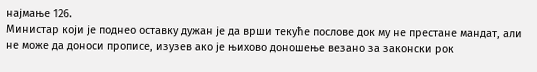најмање 126.
Министар који је поднео оставку дужан је да врши текуће послове док му не престане мандат, али не може да доноси прописе, изузев ако је њихово доношење везано за законски рок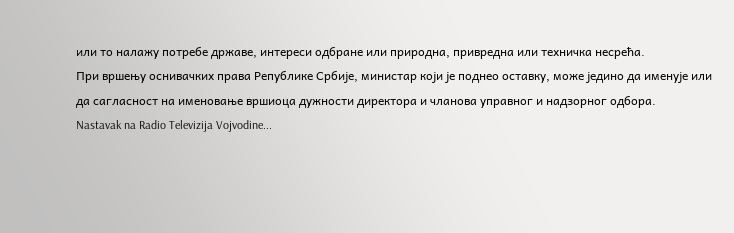или то налажу потребе државе, интереси одбране или природна, привредна или техничка несрећа.
При вршењу оснивачких права Републике Србије, министар који је поднео оставку, може једино да именује или да сагласност на именовање вршиоца дужности директора и чланова управног и надзорног одбора.
Nastavak na Radio Televizija Vojvodine...